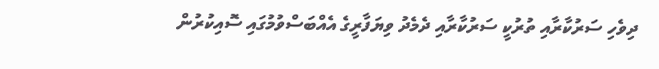ދިވެހި ސަރުކާރާއި ތުރުކީ ސަރުކާރާއި ދެމެދު ވިޔަފާރީގެ އެއްބަސްވުމުގައި ސޮއިކުރުން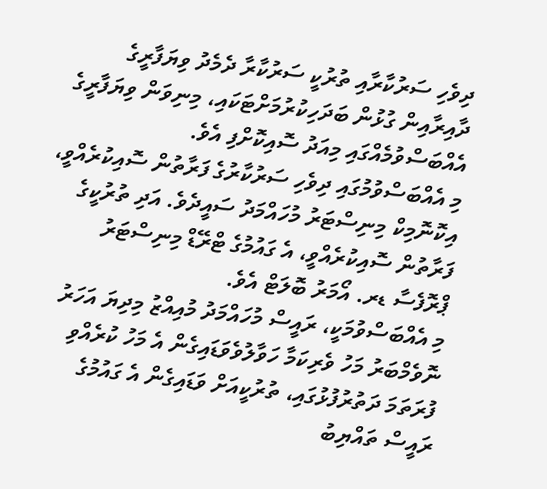ދިވެހި ސަރުކާރާއި ތުރުކީ ސަރުކާރާ ދެމެދު ވިޔަފާރީގެ ދާއިރާއިން ގުޅުން ބަދަހިކުރުމަށްޓަކައި، މިނިވަން ވިޔަފާރީގެ އެއްބަސްވުމެއްގައި މިއަދު ސޮއިކޮށްފި އެވެ.
މި އެއްބަސްވުމުގައި ދިވެހި ސަރުކާރުގެ ފަރާތުން ސޮއިކުރެއްވީ، އިކޮނޮމިކް މިނިސްޓަރު މުހައްމަދު ސައީދެވެ. އަދި ތުރުކީގެ ފަރާތުން ސޮއިކުރެއްވީ، އެ ގައުމުގެ ޓްރޭޑް މިނިސްޓަރު ޕްރޮފެސާ ޑރ. އޯމަރު ބޮލަޓް އެވެ.
މި އެއްބަސްވުމަކީ، ރައީސް މުހައްމަދު މުއިއްޒު މިދިޔަ އަހަރު ނޮވެމްބަރު މަހު ވެރިކަމާ ހަވާލުވެވަޑައިގެން އެ މަހު ކުރެއްވި ފުރަތަމަ ދަތުރުފުޅުގައި، ތުރުކީއަށް ވަޑައިގެން އެ ގައުމުގެ ރައީސް ތައްޔިބު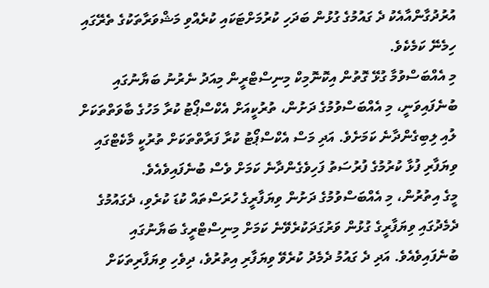އުރުދުގާންއާއެކު ދެ ގައުމުގެ ގުޅުން ބަދަހި ކުރުމަށްޓަކައި ކުރެއްވި މަޝްވަރާތަކުގެ ތެރޭގައި ހިމެނޭ ކަމެކެވެ.
މި އެއްބަސްވުމާ ގުޅޭ ގޮތުން އިކޮނޮމިކް މިނިސްޓްރީން މިއަދު ނެރުނު ބަޔާނުގައި ބުނެފައިވަނީ، މި އެއްބަސްވުމުގެ ދަށުން، ތުރުކީއަށް އެކްސްޕޯޓު ކުރާ މަހުގެ ބާވަތްތަކަށް ލުއި ލިބިގެންދާނެ ކަމަށެވެ. އަދި މަސް އެކްސްޕޯޓު ކުރާ ފަރާތްތަކަށް ތުރުކީ މާކެޓްގައި ވިޔަފާރި ފުޅާ ކުރުމުގެ ފުރުސަތު ފަހިވެގެންދާނެ ކަމަށް ވެސް ބުނެފައިވެއެވެ.
މީގެ އިތުރުން، މި އެއްބަސްވުމުގެ ދަށުން ވިޔަފާރީގެ ހުރަސްތައް ކުޑަ ކުރެވި، ދެގައުމުގެ ދެމެދުގައި ވިޔަފާރީގެ ގުޅުން ވަރުގަދަކުރެވޭނެ ކަމަށް މިނިސްޓްރީގެ ބަޔާނުގައި ބުނެފައިވެއެވެ. އަދި ދެ ގައުމު ދެމެދު ކުރެވޭ ވިޔަފާރި އިތުރުވެ، ދިވެހި ވިޔަފާރިތަކަށް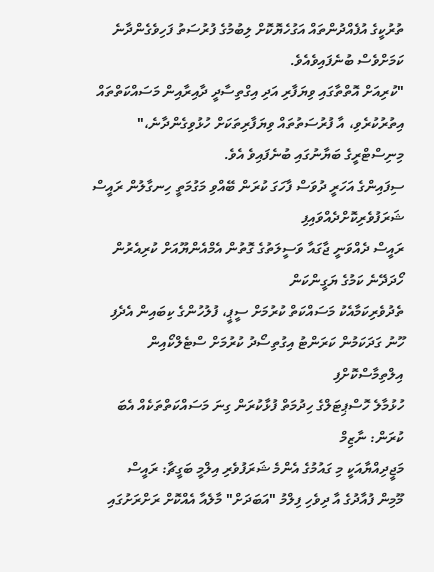ތުރުކީގެ އުފެއްދުންތައް އަގުހެޔޮކޮށް ލިބުމުގެ ފުރުސަތު ފަހިވެގެންދާނެ ކަމަށްވެސް ބުނެފައިވެއެވެ.
"ކުރިއަށް އޮތްތާގައި ވިޔަފާރި އަދި އިގްތިސާދީ ދާއިރާއިން މަސައްކަތްތައް އިތުރުކުރެވި، އާ ފުރުސަތުތައް ވިޔަފާރިތަކަށް ހުޅުވިގެންދާނެ،" މިނިސްޓްރީގެ ބަޔާނުގައި ބުނެފައިވެ އެވެ.
ސިފައިންގެ އަހަރީ ދުވަސް ފާހަގަ ކުރަން ބޭއްވި މަގުމަތީ ހިނގާލުން ރައީސް ޝަރަފުވެރިކޮށްދެއްވައިފި
ރައީސް ދެއްވަނީ ޖާގައާ ވަސީލަތުގެ ގޮތުން އެމްއެންޔޫއަށް ކުރިއެރުން ހޯދަދޭނެ ކަމުގެ ޔަގީންކަން
ތެދުވެރިކަމާއެކު މަސައްކަތް ކުރުމަށް ސީޕީ، ފުލުހުންގެ ކިބައިން އެދެފި
ހޫނު ގަދަކަމުން ކަރަންޓު އިގުތިސޯދު ކުރުމަށް ސްޓެލްކޯއިން އިލްތިމާސްކޮށްފި
ހުޅުމާލެ ހޮސްޕިޓަލްގެ ހިދުމަތް ފުޅާކުރަން ގިނަ މަސައްކަތްތަކެއް އެބަ ކުރަން: ނާޒިމް
މަޖީދިއްޔާއަކީ މި ގައުމުގެ އެންމެ ޝަރަފުވެރި އިލްމީ ބަގީޗާ: ރައީސް
މޫމިން ފުއާދުގެ އާ ދިވެހި ފިލްމު "އަބަދަށް" މާލެއާ އެއްކޮށް ރަށްރަށުގައި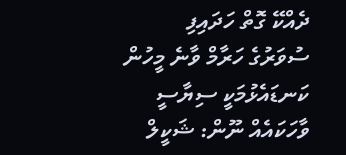ދެއްކޭ ގޮތް ހަދައިފި
ސުވަރުގެ ހަރާމް ވާނެ މީހުން ކަނޑައެޅުމަކީ ސިޔާސީ ވާހަކައެއް ނޫން: ޝަކީލް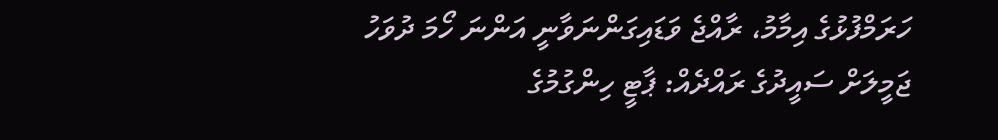ހަރަމްފުޅުގެ އިމާމު، ރާއްޖެ ވަޑައިގަންނަވާނީ އަންނަ ހޯމަ ދުވަހު
ޖަމީލަށް ސައީދުގެ ރައްދެއް: ޕާޓީ ހިންގުމުގެ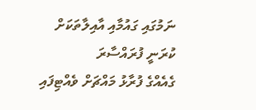ނަމުގައި ގައުމާއި އާއިލާތަކަށް ކުރަނީ ފުރައްސާރަ
ގެއެއްގެ ފުރާޅު މައްޗަށް ވެއްޓިފައި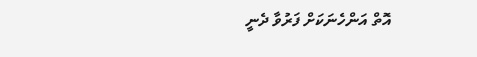އޮތް އަންހެނަކަށް ފަރުވާ ދެނީ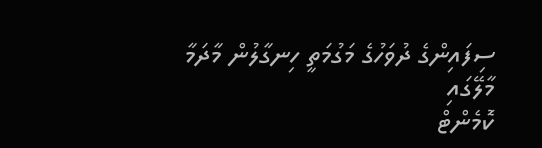ސިފައިންގެ ދުވަހުގެ މަގުމަތީ ހިނގާލުން މާދަމާ މާލޭގައި
ކޮމެންޓް